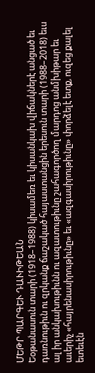ՄԵԹՐ ՊԱՐԳԵՒ ԴԱՒԻԹԵԱՆ
Եօթանասուն տարի (1918–1988) կիսամեռ եւ կիսանկախ վիճակներէ անցած եւ դառնութիւն ու զրկանք ճաշակած հայաստանցին երեսուն տարի (1988–2018) եւս ալ իր անկախութիւնն ու ազատութիւնը շահագործող մարդոց անմխիթար եւ աւերիչ «հայրենասիրութիւնը» եւ «ազգասիրութիւնը» փորձելէ ետք, ուզեց քալել ետեւէն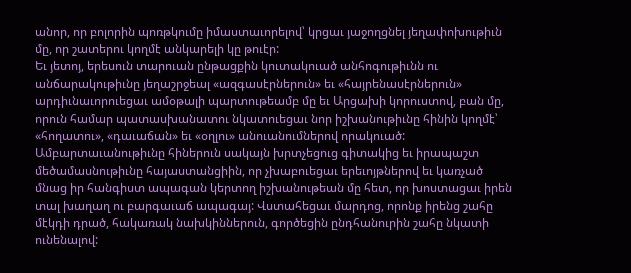անոր, որ բոլորին պոռթկումը իմաստաւորելով՝ կրցաւ յաջողցնել յեղափոխութիւն մը, որ շատերու կողմէ անկարելի կը թուէր:
Եւ յետոյ, երեսուն տարուան ընթացքին կուտակուած անհոգութիւնն ու անճարակութիւնը յեղաշրջեալ «ազգասէրներուն» եւ «հայրենասէրներուն» արդիւնաւորուեցաւ ամօթալի պարտութեամբ մը եւ Արցախի կորուստով, բան մը, որուն համար պատասխանատու նկատուեցաւ նոր իշխանութիւնը հինին կողմէ՝ «հողատու», «դաւաճան» եւ «օղլու» անուանումներով որակուած:
Ամբարտաւանութիւնը հիներուն սակայն խրտչեցուց գիտակից եւ իրապաշտ մեծամասնութիւնը հայաստանցիին, որ չխաբուեցաւ երեւոյթներով եւ կառչած մնաց իր հանգիստ ապագան կերտող իշխանութեան մը հետ, որ խոստացաւ իրեն տալ խաղաղ ու բարգաւաճ ապագայ: Վստահեցաւ մարդոց, որոնք իրենց շահը մէկդի դրած, հակառակ նախկիններուն, գործեցին ընդհանուրին շահը նկատի ունենալով: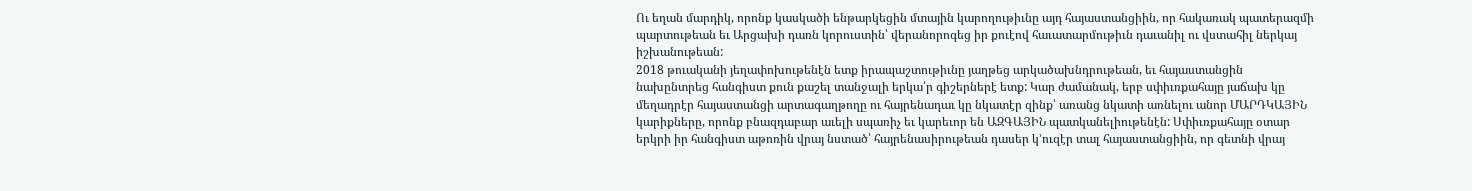Ու եղան մարդիկ, որոնք կասկածի ենթարկեցին մտային կարողութիւնը այդ հայաստանցիին, որ հակառակ պատերազմի պարտութեան եւ Արցախի դառն կորուստին՝ վերանորոգեց իր քուէով հաւատարմութիւն դաւանիլ ու վստահիլ ներկայ իշխանութեան:
2018 թուականի յեղափոխութենէն ետք իրապաշտութիւնը յաղթեց արկածախնդրութեան, եւ հայաստանցին նախընտրեց հանգիստ քուն քաշել տանջալի երկա՛ր գիշերներէ ետք: Կար ժամանակ, երբ սփիւռքահայը յաճախ կը մեղադրէր հայաստանցի արտագաղթողը ու հայրենադաւ կը նկատէր զինք՝ առանց նկատի առնելու անոր ՄԱՐԴԿԱՅԻՆ կարիքները, որոնք բնազդաբար աւելի սպառիչ եւ կարեւոր են ԱԶԳԱՅԻՆ պատկանելիութենէն: Սփիւռքահայը օտար երկրի իր հանգիստ աթոռին վրայ նստած՝ հայրենասիրութեան դասեր կ’ուզէր տալ հայաստանցիին, որ գետնի վրայ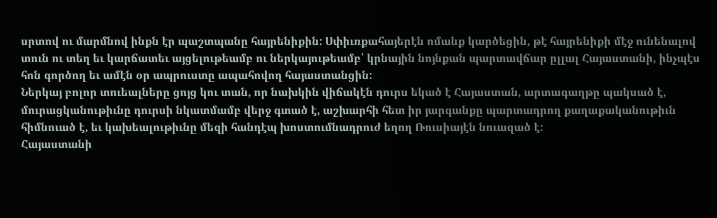սրտով ու մարմնով ինքն էր պաշտպանը հայրենիքին: Սփիւռքահայերէն ոմանք կարծեցին, թէ հայրենիքի մէջ ունենալով տուն ու տեղ եւ կարճատեւ այցելութեամբ ու ներկայութեամբ՝ կրնային նոյնքան պարտավճար ըլլալ Հայաստանի, ինչպէս հոն գործող եւ ամէն օր ապրուստը ապահովող հայաստանցին:
Ներկայ բոլոր տուեալները ցոյց կու տան, որ նախկին վիճակէն դուրս եկած է Հայաստան, արտագաղթը պակսած է, մուրացկանութիւնը դուրսի նկատմամբ վերջ գտած է, աշխարհի հետ իր յարգանքը պարտադրող քաղաքականութիւն հիմնուած է, եւ կախեալութիւնը մեզի հանդէպ խոստումնադրուժ եղող Ռուսիայէն նուազած է:
Հայաստանի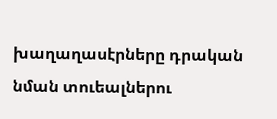խաղաղասէրները դրական նման տուեալներու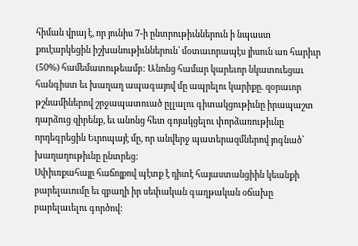հիման վրայ է, որ յունիս 7-ի ընտրութիւններուն ի նպաստ քուէարկեցին իշխանութիւններուն՝ մօտաւորապէս յիսուն առ հարիւր (50%) համեմատութեամբ: Անոնց համար կարեւոր նկատուեցաւ հանգիստ եւ խաղաղ ապագայով մը ապրելու կարիքը. զօրաւոր թշնամիներով շրջապատուած ըլլալու գիտակցութիւնը իրապաշտ դարձուց զիրենք, եւ անոնց հետ գոյակցելու փորձառութիւնը որդեգրեցին Եւրոպայէ մը, որ անվերջ պատերազմներով յոգնած՝ խաղաղութիւնը ընտրեց:
Սփիւռքահայը հաճոյքով պէտք է դիտէ հայաստանցիին կեանքի բարելաւումը եւ զբաղի իր սեփական գաղթական օճախը բարելաւելու գործով: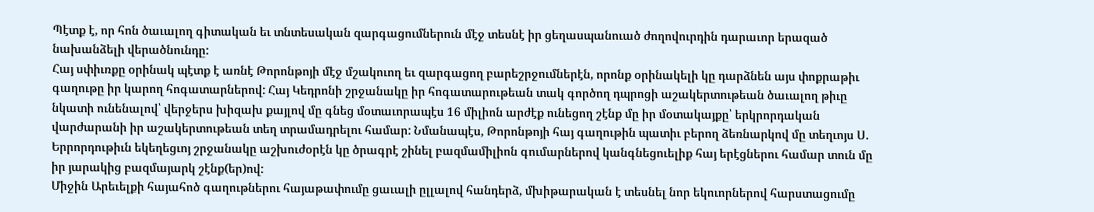Պէտք է, որ հոն ծաւալող գիտական եւ տնտեսական զարգացումներուն մէջ տեսնէ իր ցեղասպանուած ժողովուրդին դարաւոր երազած նախանձելի վերածնունդը:
Հայ սփիւռքը օրինակ պէտք է առնէ Թորոնթոյի մէջ մշակուող եւ զարգացող բարեշրջումներէն, որոնք օրինակելի կը դարձնեն այս փոքրաթիւ գաղութը իր կարող հոգատարներով: Հայ Կեդրոնի շրջանակը իր հոգատարութեան տակ գործող դպրոցի աշակերտութեան ծաւալող թիւը նկատի ունենալով՝ վերջերս խիզախ քայլով մը գնեց մօտաւորապէս 16 միլիոն արժէք ունեցող շէնք մը իր մօտակայքը՝ երկրորդական վարժարանի իր աշակերտութեան տեղ տրամադրելու համար: Նմանապէս, Թորոնթոյի հայ գաղութին պատիւ բերող ձեռնարկով մը տեղւոյս Ս. Երրորդութիւն եկեղեցւոյ շրջանակը աշխուժօրէն կը ծրագրէ շինել բազմամիլիոն գումարներով կանգնեցուելիք հայ երէցներու համար տուն մը իր յարակից բազմայարկ շէնք(եր)ով:
Միջին Արեւելքի հայահոծ գաղութներու հայաթափումը ցաւալի ըլլալով հանդերձ, մխիթարական է տեսնել նոր եկուորներով հարստացումը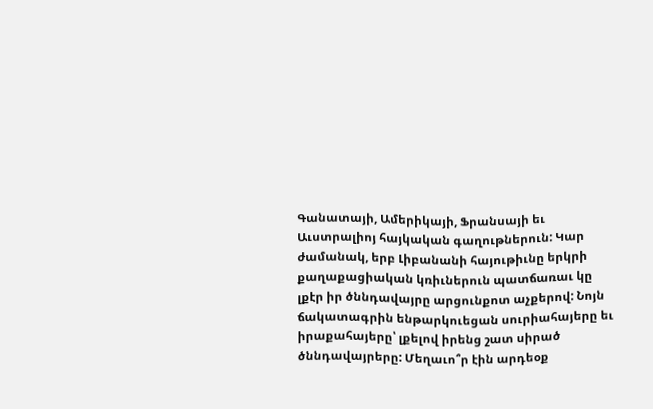Գանատայի, Ամերիկայի, Ֆրանսայի եւ Աւստրալիոյ հայկական գաղութներուն: Կար ժամանակ, երբ Լիբանանի հայութիւնը երկրի քաղաքացիական կռիւներուն պատճառաւ կը լքէր իր ծննդավայրը արցունքոտ աչքերով: Նոյն ճակատագրին ենթարկուեցան սուրիահայերը եւ իրաքահայերը՝ լքելով իրենց շատ սիրած ծննդավայրերը: Մեղաւո՞ր էին արդեօք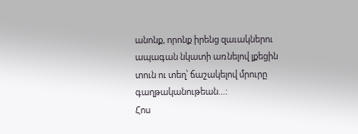անոնք, որոնք իրենց զաւակներու ապագան նկատի առնելով լքեցին տուն ու տեղ՝ ճաշակելով մրուրը գաղթականութեան…:
Հոս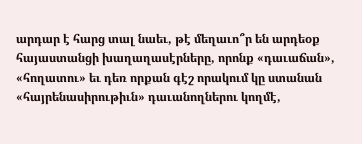արդար է հարց տալ նաեւ, թէ մեղաւո՞ր են արդեօք հայաստանցի խաղաղասէրները, որոնք «դաւաճան», «հողատու» եւ դեռ որքան գէշ որակում կը ստանան «հայրենասիրութիւն» դաւանողներու կողմէ,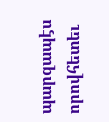պարզապէս որովհետեւ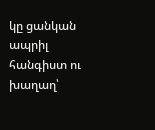կը ցանկան ապրիլ հանգիստ ու խաղաղ՝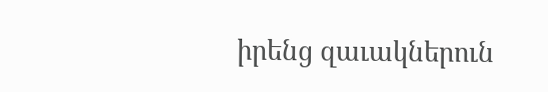իրենց զաւակներուն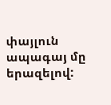փայլուն ապագայ մը երազելով: